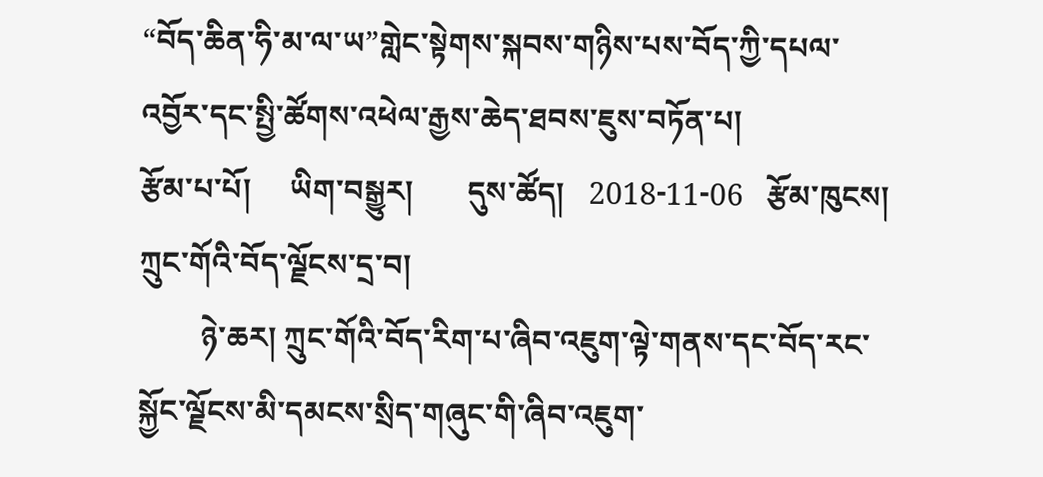“བོད་ཆིན་ཧི་མ་ལ་ཡ”གླེང་སྟེགས་སྐབས་གཉིས་པས་བོད་ཀྱི་དཔལ་འབྱོར་དང་སྤྱི་ཚོགས་འཕེལ་རྒྱས་ཆེད་ཐབས་ཇུས་བཏོན་པ།
རྩོམ་པ་པོ།     ཡིག་བསྒྱུར།       དུས་ཚོད།   2018-11-06   རྩོམ་ཁུངས།    ཀྲུང་གོའི་བོད་ལྗོངས་དྲ་བ།
        ཉེ་ཆར། ཀྲུང་གོའི་བོད་རིག་པ་ཞིབ་འཇུག་ལྟེ་གནས་དང་བོད་རང་སྐྱོང་ལྗོངས་མི་དམངས་སྲིད་གཞུང་གི་ཞིབ་འཇུག་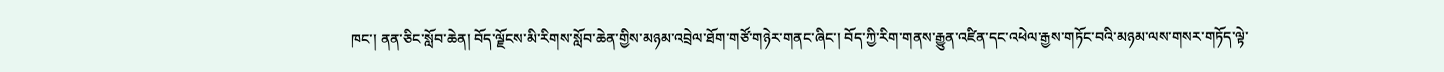ཁང་། ནན་ཅིང་སློབ་ཆེན། བོད་ལྗོངས་མི་རིགས་སློབ་ཆེན་གྱིས་མཉམ་འབྲེལ་ཐོག་གཙོ་གཉེར་གནང་ཞིང་། བོད་ཀྱི་རིག་གནས་རྒྱུན་འཛིན་དང་འཕེལ་རྒྱས་གཏོང་བའི་མཉམ་ལས་གསར་གཏོད་ལྟེ་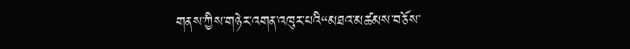གནས་ཀྱིས་གཉེར་འགན་འཁུར་པའི“མཐའ་མཚམས་བཅོས་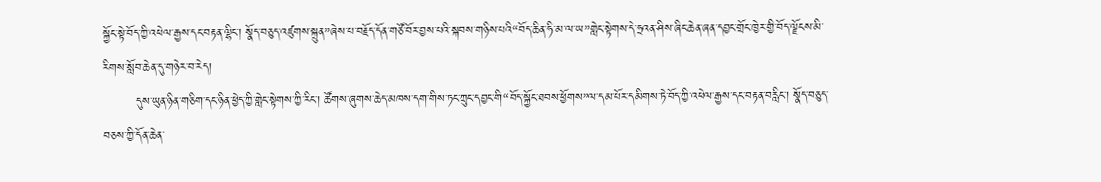སྐྱོང་སྟེ་བོད་ཀྱི་འཕེལ་རྒྱས་དང་བརྟན་ལྷིང་། སྣོད་བཅུད་འཛུགས་སྐྲུན”ཞེས་པ་བརྗོད་དོན་གཙོ་བོར་བྱས་པའི་སྐབས་གཉིས་པའི“བོད་ཆིན་ཧི་མ་ལ་ཡ”གླེང་སྟེགས་དེ་ཧྲའན་ཤིས་ཞིང་ཆེན་ཞན་དབྱང་གྲོང་ཁྱེར་གྱི་བོད་ལྗོངས་མི་རིགས་སློབ་ཆེན་དུ་གཉེར་བ་རེད།
        དུས་ཡུན་ཉིན་གཅིག་དང་ཉིན་ཕྱེད་ཀྱི་གླེང་སྟེགས་ཀྱི་རིང་། ཚོགས་ཞུགས་ཆེད་མཁས་དག་གིས་ཏང་ཀྲུང་དབྱང་གི“བོད་སྐྱོང་ཐབས་ཕྱོགས”ལ་དམ་པོར་དམིགས་ཏེ་བོད་ཀྱི་འཕེལ་རྒྱས་དང་བརྟན་བརླིང་། སྣོད་བཅུད་བཅས་ཀྱི་དོན་ཆེན་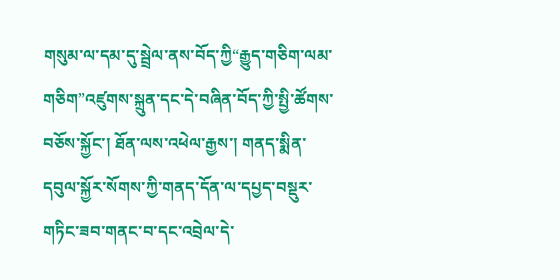གསུམ་ལ་དམ་དུ་སྦྲེལ་ནས་བོད་ཀྱི“རྒྱུད་གཅིག་ལམ་གཅིག”འཛུགས་སྐྲུན་དང་དེ་བཞིན་བོད་ཀྱི་སྤྱི་ཚོགས་བཅོས་སྐྱོང་། ཐོན་ལས་འཕེལ་རྒྱས་། གནད་སྨིན་དབུལ་སྐྱོར་སོགས་ཀྱི་གནད་དོན་ལ་དཔྱད་བསྡུར་གཏིང་ཟབ་གནང་བ་དང་འབྲེལ་དེ་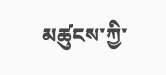མཚུངས་ཀྱི་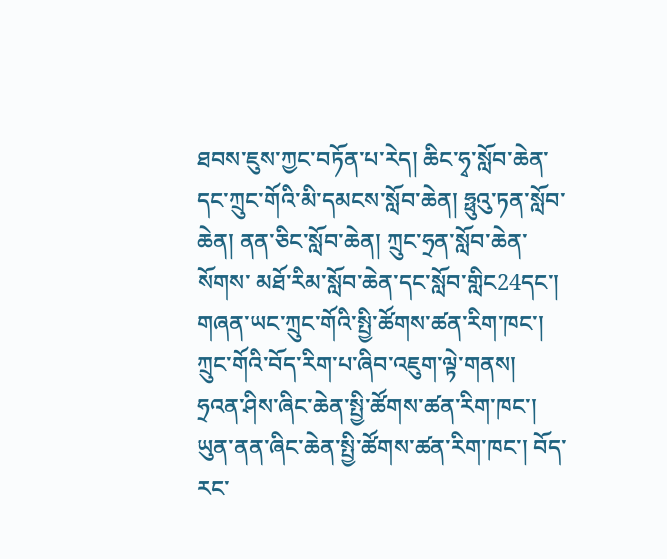ཐབས་ཇུས་ཀྱང་བཏོན་པ་རེད། ཆིང་ཧྭ་སློབ་ཆེན་དང་ཀྲུང་གོའི་མི་དམངས་སློབ་ཆེན། ཧྥུའུ་ཏན་སློབ་ཆེན། ནན་ཅིང་སློབ་ཆེན། ཀྲུང་ཧྲན་སློབ་ཆེན་སོགས་ མཐོ་རིམ་སློབ་ཆེན་དང་སློབ་གླིང24དང་། གཞན་ཡང་ཀྲུང་གོའི་སྤྱི་ཚོགས་ཚན་རིག་ཁང་། ཀྲུང་གོའི་བོད་རིག་པ་ཞིབ་འཇུག་ལྟེ་གནས། ཧྲའན་ཤིས་ཞིང་ཆེན་སྤྱི་ཚོགས་ཚན་རིག་ཁང་། ཡུན་ནན་ཞིང་ཆེན་སྤྱི་ཚོགས་ཚན་རིག་ཁང་། བོད་རང་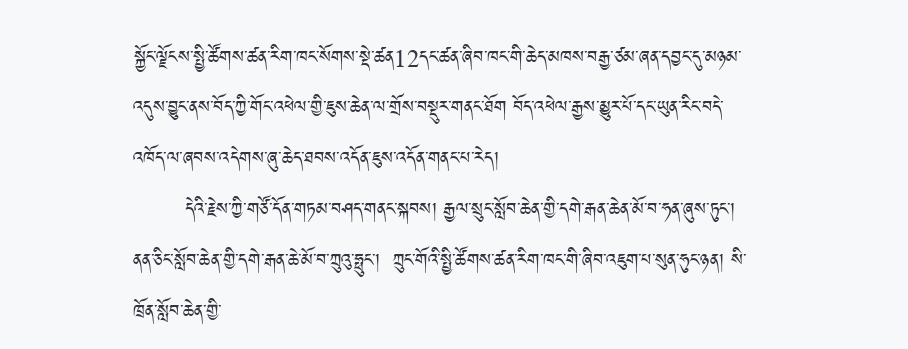སྐྱོང་ལྗོངས་སྤྱི་ཚོགས་ཚན་རིག་ཁང་སོགས་སྡེ་ཚན12དང་ཚན་ཞིབ་ཁང་གི་ཆེད་མཁས་བརྒྱ་ཙམ་ཞན་དབྱང་དུ་མཉམ་འདུས་བྱུང་ནས་བོད་ཀྱི་གོང་འཕེལ་གྱི་ཇུས་ཆེན་ལ་གྲོས་བསྡུར་གནང་ཐོག བོད་འཕེལ་རྒྱས་མྱུར་པོ་དང་ཡུན་རིང་བདེ་འཁོད་ལ་ཞབས་འདེགས་ཞུ་ཆེད་ཐབས་འདོན་ཇུས་འདོན་གནང་པ་རེད།
        དེའི་རྗེས་ཀྱི་གཙོ་དོན་གཏམ་བཤད་གནང་སྐབས། རྒྱལ་སྲུང་སློབ་ཆེན་གྱི་དགེ་རྒན་ཆེན་མོ་བ་ཧན་ཞུས་ཏུང་། ནན་ཅིང་སློབ་ཆེན་གྱི་དགེ་རྒན་ཆེ་མོ་བ་ཀྲུའུ་ཧྥུང་།  ཀྲུང་གོའི་སྤྱི་ཚོགས་ཚན་རིག་ཁང་གི་ཞིབ་འཇུག་པ་སུན་ཧུང་ཉན། སི་ཁྲོན་སློབ་ཆེན་གྱི་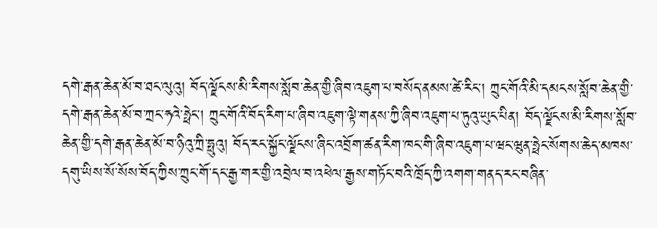དགེ་རྒན་ཆེན་མོ་བ་ཐང་ལུའུ། བོད་ལྗོངས་མི་རིགས་སློབ་ཆེན་གྱི་ཞིབ་འཇུག་པ་བསོད་ནམས་ཚེ་རིང་། ཀྲུང་གོའི་མི་དམངས་སློབ་ཆེན་གྱི་དགེ་རྒན་ཆེན་མོ་བ་ཀྲང་ཧའེ་ཧྥེང་། ཀྲུང་གོའི་བོད་རིག་པ་ཞིབ་འཇུག་ལྟེ་གནས་ཀྱི་ཞིབ་འཇུག་པ་ཏུའུ་ཡུང་པིན། བོད་ལྗོངས་མི་རིགས་སློབ་ཆེན་གྱི་དགེ་རྒན་ཆེན་མོ་བ་ཉིའུ་ཀྲི་ཧྥུའུ། བོད་རང་སྐྱོང་ལྗོངས་ཞིང་འབྲོག་ཚན་རིག་ཁང་གི་ཞིབ་འཇུག་པ་ཝང་ཝུན་ཧྥེང་སོགས་ཆེད་མཁས་དགུ་ཡིས་སོ་སོས་བོད་ཀྱིས་ཀྲུང་གོ་དང་རྒྱ་གར་གྱི་འབྲེལ་བ་འཕེལ་རྒྱས་གཏོང་བའི་ཁྲོད་ཀྱི་འགག་གནད་རང་བཞིན་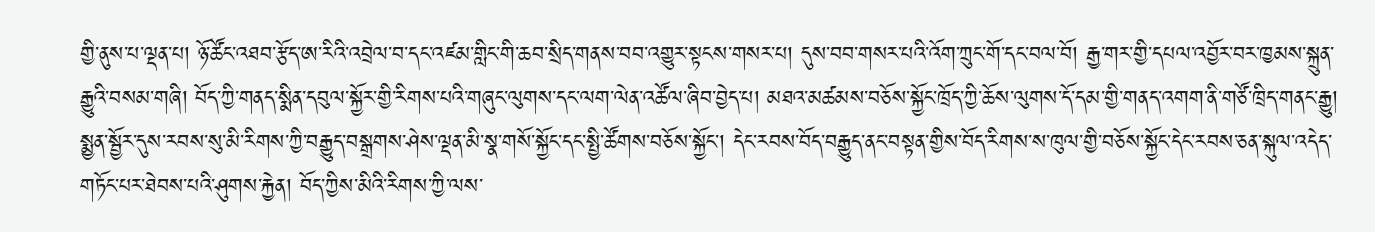གྱི་ནུས་པ་ལྡན་པ། ཉོ་ཚོང་འཐབ་རྩོད་ཨ་རིའི་འབྲེལ་བ་དང་འཛམ་གླིང་གི་ཆབ་སྲིད་གནས་བབ་འགྱུར་སྟངས་གསར་པ། དུས་བབ་གསར་པའི་འོག་ཀྲུང་གོ་དང་བལ་བོ། རྒྱ་གར་གྱི་དཔལ་འབྱོར་བར་ཁྱམས་སྐྲུན་རྒྱུའི་བསམ་གཞི། བོད་ཀྱི་གནད་སྨིན་དབུལ་སྐྱོར་གྱི་རིགས་པའི་གཞུང་ལུགས་དང་ལག་ལེན་འཚོལ་ཞིབ་བྱེད་པ། མཐའ་མཚམས་བཅོས་སྐྱོང་ཁྲོད་ཀྱི་ཆོས་ལུགས་དོ་དམ་གྱི་གནད་འགག་ནི་གཙོ་ཁྲིད་གནང་རྒྱུ། སྨྱན་སྦྱོར་དུས་རབས་སུ་མི་རིགས་ཀྱི་བརྒྱུད་བསྒྲགས་ཤེས་ལྡན་མི་སྣ་གསོ་སྐྱོང་དང་སྤྱི་ཚོགས་བཅོས་སྐྱོང་། དེང་རབས་བོད་བརྒྱུད་ནང་བསྟན་གྱིས་བོད་རིགས་ས་ཁུལ་གྱི་བཅོས་སྐྱོང་དེང་རབས་ཅན་སྐུལ་འདེད་གཏོང་པར་ཐེབས་པའི་ཤུགས་རྐྱེན། བོད་ཀྱིས་མིའི་རིགས་ཀྱི་ལས་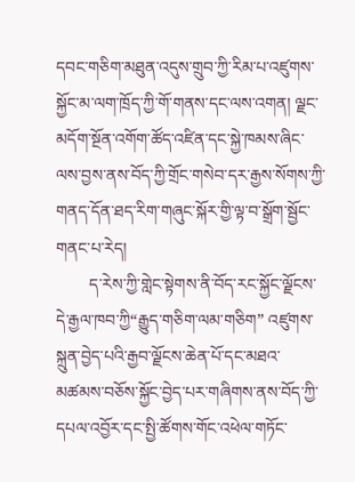དབང་གཅིག་མཐུན་འདུས་གྲུབ་ཀྱི་རིམ་པ་འཛུགས་སྐྱོང་མ་ལག་ཁྲོད་ཀྱི་གོ་གནས་དང་ལས་འགན། ལྗང་མདོག་སྔོན་འགོག་ཚོད་འཛིན་དང་སྐྱེ་ཁམས་ཞིང་ལས་བྱས་ནས་བོད་ཀྱི་གྲོང་གསེབ་དར་རྒྱས་སོགས་ཀྱི་གནད་དོན་ཐད་རིག་གཞུང་སྐོར་གྱི་ལྟ་བ་སྒྲོག་སྦྱོང་གནང་པ་རེད།
        ད་རེས་ཀྱི་གླེང་སྟེགས་ནི་བོད་རང་སྐྱོང་ལྗོངས་དེ་རྒྱལ་ཁབ་ཀྱི“རྒྱུད་གཅིག་ལམ་གཅིག” འཛུགས་སྐྲུན་བྱེད་པའི་རྒྱབ་ལྗོངས་ཆེན་པོ་དང་མཐའ་མཚམས་བཅོས་སྐྱོང་བྱེད་པར་གཞིགས་ནས་བོད་ཀྱི་དཔལ་འབྱོར་དང་སྤྱི་ཚོགས་གོང་འཕེལ་གཏོང་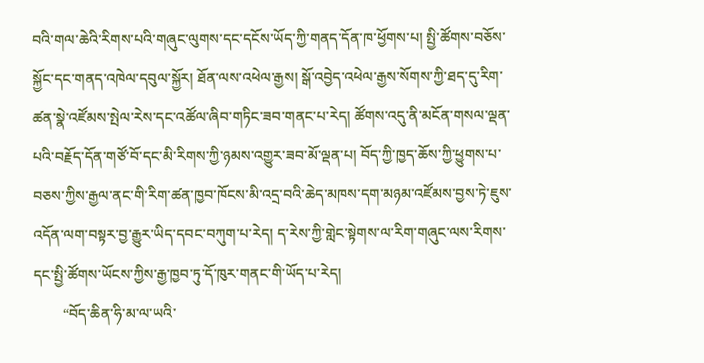བའི་གལ་ཆེའི་རིགས་པའི་གཞུང་ལུགས་དང་དངོས་ཡོད་ཀྱི་གནད་དོན་ཁ་ཕྱོགས་པ། སྤྱི་ཚོགས་བཅོས་སྐྱོང་དང་གནད་འཁེལ་དབུལ་སྐྱོར། ཐོན་ལས་འཕེལ་རྒྱས། སྒོ་འབྱེད་འཕེལ་རྒྱས་སོགས་ཀྱི་ཐད་དུ་རིག་ཚན་སྣེ་འཛོམས་སྤེལ་རེས་དང་འཚོལ་ཞིབ་གཏིང་ཟབ་གནང་པ་རེད། ཚོགས་འདུ་ནི་མངོན་གསལ་ལྡན་པའི་བརྗོད་དོན་གཙོ་བོ་དང་མི་རིགས་ཀྱི་ཉམས་འགྱུར་ཟབ་མོ་ལྡན་པ། བོད་ཀྱི་ཁྱད་ཆོས་ཀྱི་ཕྱུགས་པ་བཅས་ཀྱིས་རྒྱལ་ནང་གི་རིག་ཚན་ཁྱབ་ཁོངས་མི་འདྲ་བའི་ཆེད་མཁས་དག་མཉམ་འཛོམས་བྱས་ཏེ་ཇུས་འདོན་ལག་བསྟར་བྱ་རྒྱུར་ཡིད་དབང་བཀུག་པ་རེད། ད་རེས་ཀྱི་གླེང་སྟེགས་ལ་རིག་གཞུང་ལས་རིགས་དང་སྤྱི་ཚོགས་ཡོངས་ཀྱིས་རྒྱ་ཁྱབ་ཏུ་དོ་ཁུར་གནང་གི་ཡོད་པ་རེད།
        “བོད་ཆིན་ཧི་མ་ལ་ཡའི་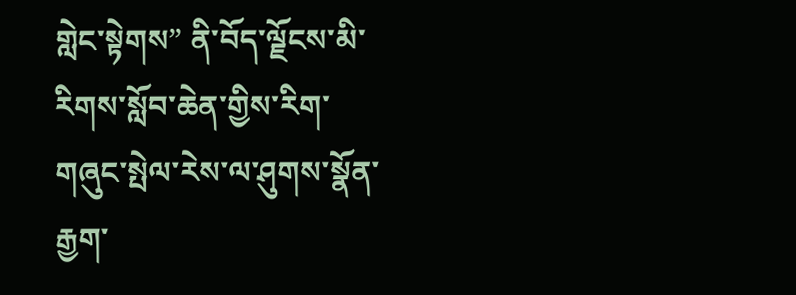གླེང་སྟེགས” ནི་བོད་ལྗོངས་མི་རིགས་སློབ་ཆེན་གྱིས་རིག་གཞུང་སྤེལ་རེས་ལ་ཤུགས་སྣོན་རྒྱག་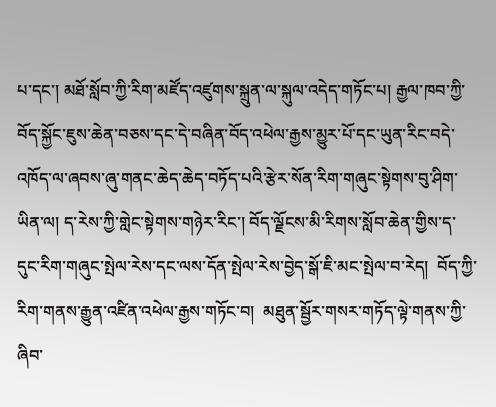པ་དང་། མཐོ་སློབ་ཀྱི་རིག་མཛོད་འཛུགས་སྐྲུན་ལ་སྐུལ་འདེད་གཏོང་པ། རྒྱལ་ཁབ་ཀྱི་བོད་སྐྱོང་ཇུས་ཆེན་བཅས་དང་དེ་བཞིན་བོད་འཕེལ་རྒྱས་མྱུར་པོ་དང་ཡུན་རིང་བདེ་འཁོད་ལ་ཞབས་ཞུ་གནང་ཆེད་ཆེད་བཏོད་པའི་རྩེར་སོན་རིག་གཞུང་སྟེགས་བུ་ཤིག་ཡིན་ལ། ད་རེས་ཀྱི་གླེང་སྟེགས་གཉེར་རིང་། བོད་ལྗོངས་མི་རིགས་སློབ་ཆེན་གྱིས་ད་དུང་རིག་གཞུང་སྤེལ་རེས་དང་ལས་དོན་སྤེལ་རེས་བྱེད་སྒོ་ཇི་མང་སྤེལ་བ་རེད།  བོད་ཀྱི་རིག་གནས་རྒྱུན་འཛིན་འཕེལ་རྒྱས་གཏོང་བ།  མཐུན་སྦྱོར་གསར་གཏོད་ལྟེ་གནས་ཀྱི་ཞིབ་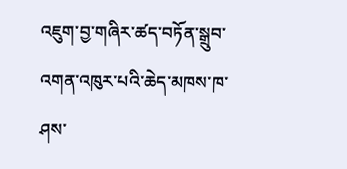འཇུག་བྱ་གཞིར་ཚད་བཏོན་སྒྲུབ་འགན་འཁུར་པའི་ཆེད་མཁས་ཁ་ཤས་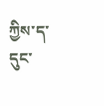ཀྱིས་ད་དུང་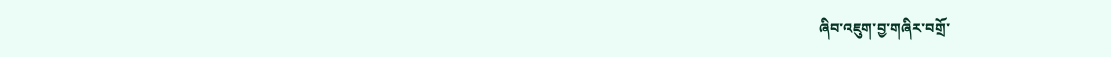ཞིབ་འཇུག་བྱ་གཞིར་བགྲོ་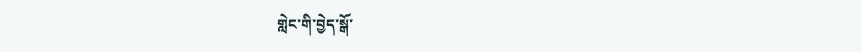གླེང་གི་བྱེད་སྒོ་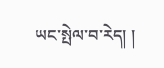ཡང་སྤེལ་བ་རེད། །